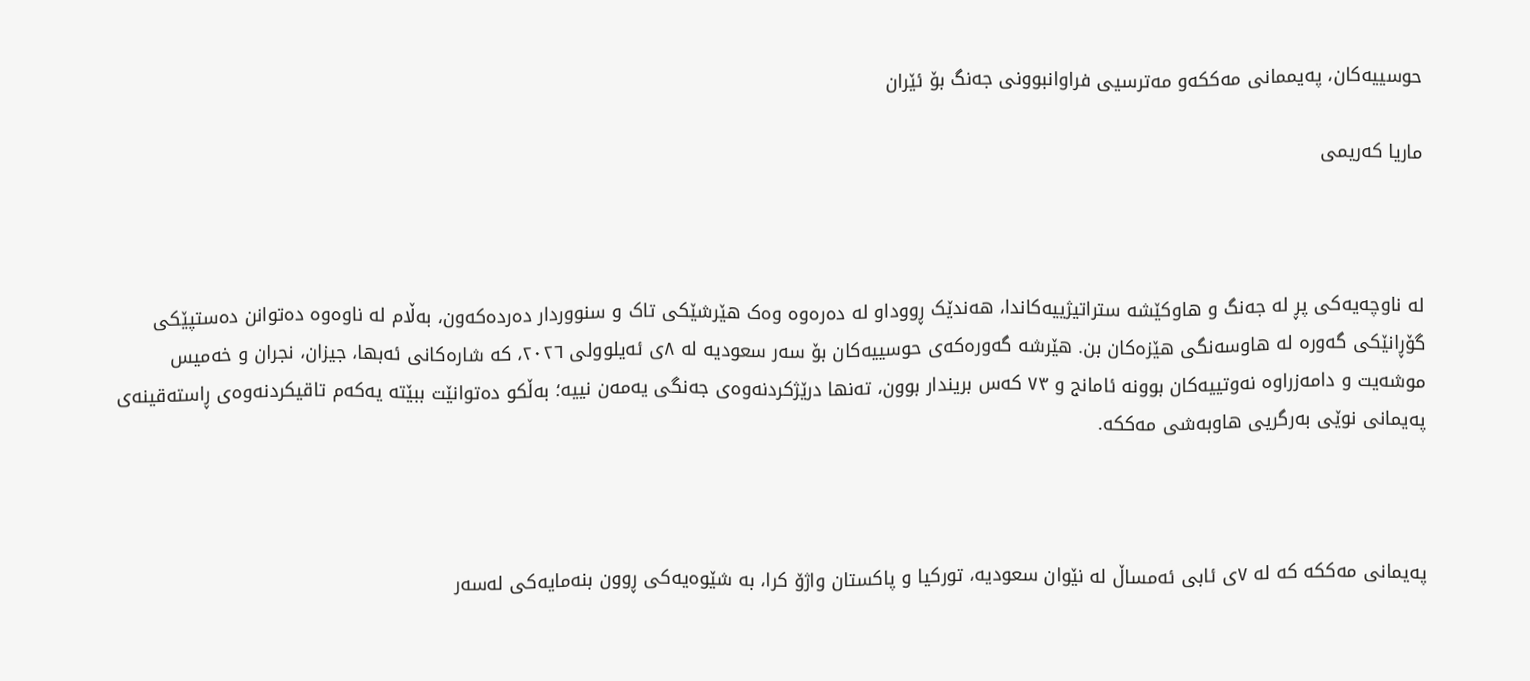حوسییەکان، پەیممانی مەککەو مەترسیی فراوانبوونی جەنگ بۆ ئێران

ماریا کەریمی



لە ناوچەیەکی پڕ لە جەنگ و هاوکێشە ستراتیژییەکاندا، هەندێک ڕووداو لە دەرەوە وەک هێرشێکی تاک و سنووردار دەردەکەون، بەڵام لە ناوەوە دەتوانن دەستپێکی گۆڕانێکی گەورە لە هاوسەنگی هێزەکان بن. هێرشە گەورەکەی حوسییەکان بۆ سەر سعودیە لە ٨ی ئەیلوولی ٢٠٢٦، کە شارەکانی ئەبها، جیزان، نجران و خەمیس موشەیت و دامەزراوە نەوتییەکان بوونە ئامانج و ٧٣ کەس بریندار بوون، تەنها درێژکردنەوەی جەنگی یەمەن نییە؛ بەڵکو دەتوانێت ببێتە یەکەم تاقیکردنەوەی ڕاستەقینەی پەیمانی نوێی بەرگریی هاوبەشی مەککە.



پەیمانی مەککە کە لە ٧ی ئابی ئەمساڵ لە نێوان سعودیە، تورکیا و پاکستان واژۆ کرا، بە شێوەیەکی ڕوون بنەمایەکی لەسەر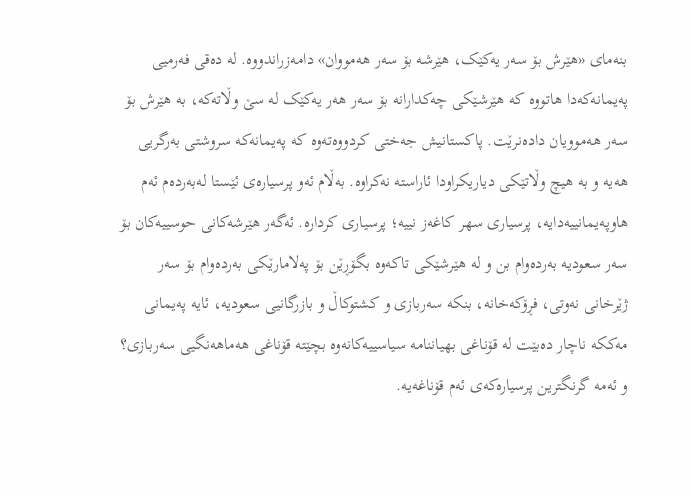بنەمای «هێرش بۆ سەر یەکێک، هێرشە بۆ سەر هەمووان» دامەزراندووە. لە دەقی فەرمیی پەیمانەکەدا هاتووە کە هێرشێکی چەکدارانە بۆ سەر هەر یەکێک لە سێ وڵاتەکە، بە هێرش بۆ سەر هەموویان دادەنرێت. پاکستانیش جەختی کردووەتەوە کە پەیمانەکە سروشتی بەرگریی هەیە و بە هیچ وڵاتێکی دیاریکراودا ئاراستە نەکراوە. بەڵام ئەو پرسیارەی ئێستا لەبەردەم ئەم هاوپەیمانییەدایە، پرسیاری سهر کاغەز نییە؛ پرسیاری کردارە. ئەگەر هێرشەکانی حوسییەکان بۆ سەر سعودیە بەردەوام بن و لە هێرشێکی تاکەوە بگۆڕێن بۆ پەلامارێکی بەردەوام بۆ سەر ژێرخانی نەوتی، فڕۆکەخانە، بنکە سەربازی و کشتوکاڵ و بازرگانیی سعودیە، ئایه پەیمانی مەککە ناچار دەبێت لە قۆناغی بهیاننامه سیاسییەکانەوە بچێتە قۆناغی هەماهەنگیی سەربازی؟ و ئەمە گرنگترین پرسیارەکەی ئەم قۆناغەیە.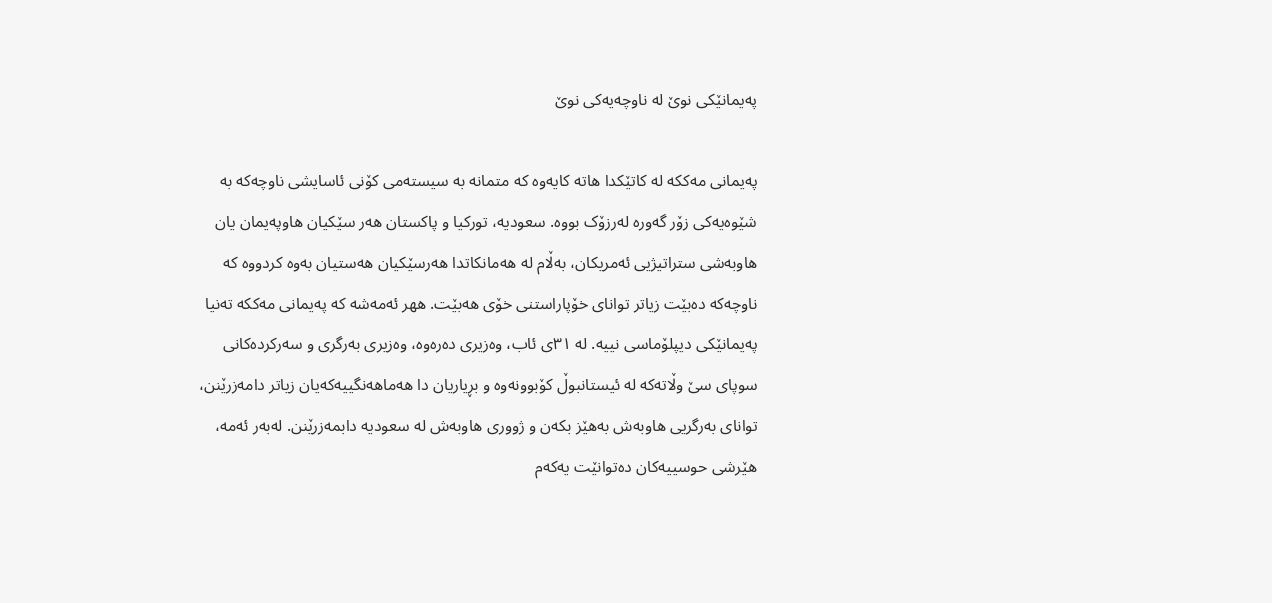پەیمانێکی نوێ لە ناوچەیەکی نوێ

پەیمانی مەککە لە کاتێکدا هاتە کایەوە کە متمانە بە سیستەمی کۆنی ئاسایشی ناوچەکە بە شێوەیەکی زۆر گەورە لەرزۆک بووە. سعودیە، تورکیا و پاکستان هەر سێکیان هاوپەیمان یان هاوبەشی ستراتیژیی ئەمریکان، بەڵام لە هەمانکاتدا هەرسێکیان هەستیان بەوە کردووە کە ناوچەکە دەبێت زیاتر توانای خۆپاراستنی خۆی هەبێت. ههر ئەمەشە کە پەیمانی مەککە تەنیا پەیمانێکی دیپلۆماسی نییە. لە ٣١ی ئاب، وەزیری دەرەوە، وەزیری بەرگری و سەرکردەکانی سوپای سێ وڵاتەکە لە ئیستانبوڵ کۆبوونەوە و بڕیاریان دا هەماهەنگییەکەیان زیاتر دامەزرێنن، توانای بەرگریی هاوبەش بەهێز بکەن و ژووری هاوبەش لە سعودیە دابمەزرێنن. لەبەر ئەمە، هێرشی حوسییەکان دەتوانێت یەکەم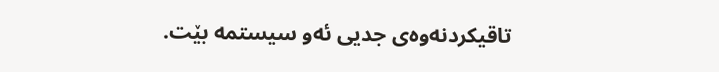تاقیکردنەوەی جدیی ئەو سیستمە بێت.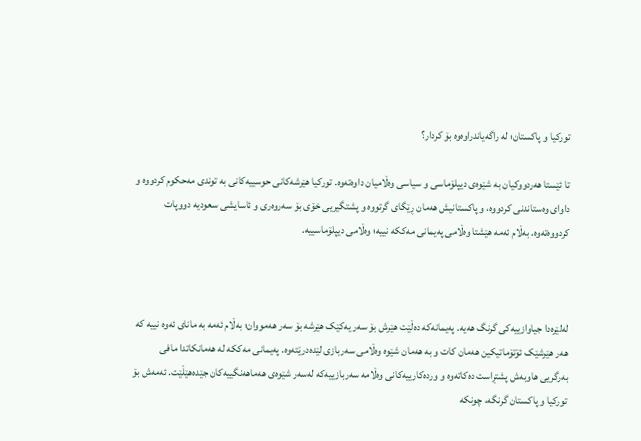تورکیا و پاکستان؛ لە راگەیاندراوەوە بۆ کردار؟

تا ئێستا هەردووکیان بە شێوەی دیپلۆماسی و سیاسی وەڵامیان داوەتەوە. تورکیا هێرشەکانی حوسییەکانی بە توندی مەحکوم کردووە و داوای وەستاندنی کردووە، و پاکستانیش هەمان ڕێگای گرتووە و پشتگیریی خۆی بۆ سەروەری و ئاسایشی سعودیە دووپات کردووەتەوە. بەڵام ئەمە هێشتا وەڵامی پەیمانی مەککە نییە؛ وەڵامی دیپلۆماسییە.



لەلێرەدا جیاوازییەکی گرنگ هەیە. پەیمانەکە دەڵێت هێرش بۆ سەر یەکێک هێرشە بۆ سەر هەمووان؛ بەڵام ئەمە بە مانای ئەوە نییە کە هەر هێرشێک ئۆتۆماتیكین هەمان کات و بە هەمان شێوە وەڵامی سەربازی لێدەدرێتەوە. پەیمانی مەککە لە هەمانکاتدا مافی بەرگریی هاوبەش پشتڕاست دەکاتەوە و وردەکارییەکانی وەڵامە سەربازییەکە لەسەر شێوەی هەماهەنگییەکان جێدەهێڵێت. ئەمەش بۆ تورکیا و پاکستان گرنگە، چونکە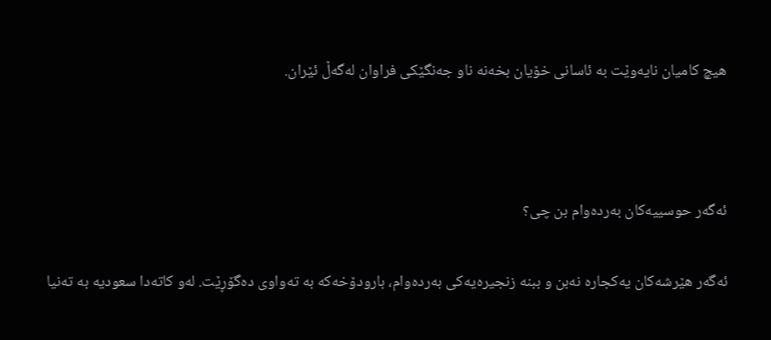هیچ کامیان نایەوێت بە ئاسانی خۆیان بخەنە ناو جەنگێکی فراوان لەگەڵ ئێران.



ئەگەر حوسییەکان بەردەوام بن چی؟

ئەگەر هێرشەکان یەکجارە نەبن و ببنە زنجیرەیەکی بەردەوام، بارودۆخەکە بە تەواوی دەگۆڕێت. لەو کاتەدا سعودیە بە تەنیا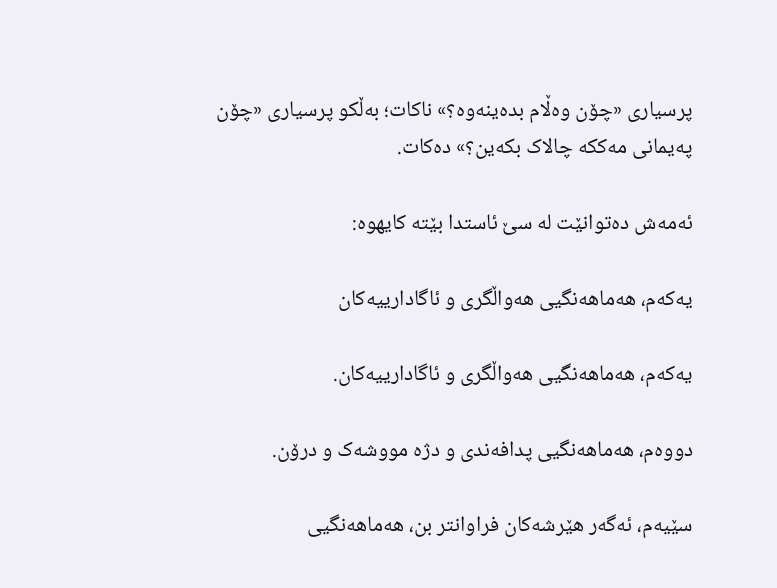پرسیاری «چۆن وەڵام بدەینەوە؟» ناکات؛ بەڵکو پرسیاری «چۆن پەیمانی مەککە چالاک بکەین؟» دەکات.

ئەمەش دەتوانێت لە سێ ئاستدا بێته كایهوه:

یەکەم، هەماهەنگیی هەواڵگری و ئاگادارییەکان

یەکەم، هەماهەنگیی هەواڵگری و ئاگادارییەکان.

دووەم، هەماهەنگیی پدافەندی و دژە مووشەک و درۆن.

سێیەم، ئەگەر هێرشەکان فراوانتر بن، هەماهەنگیی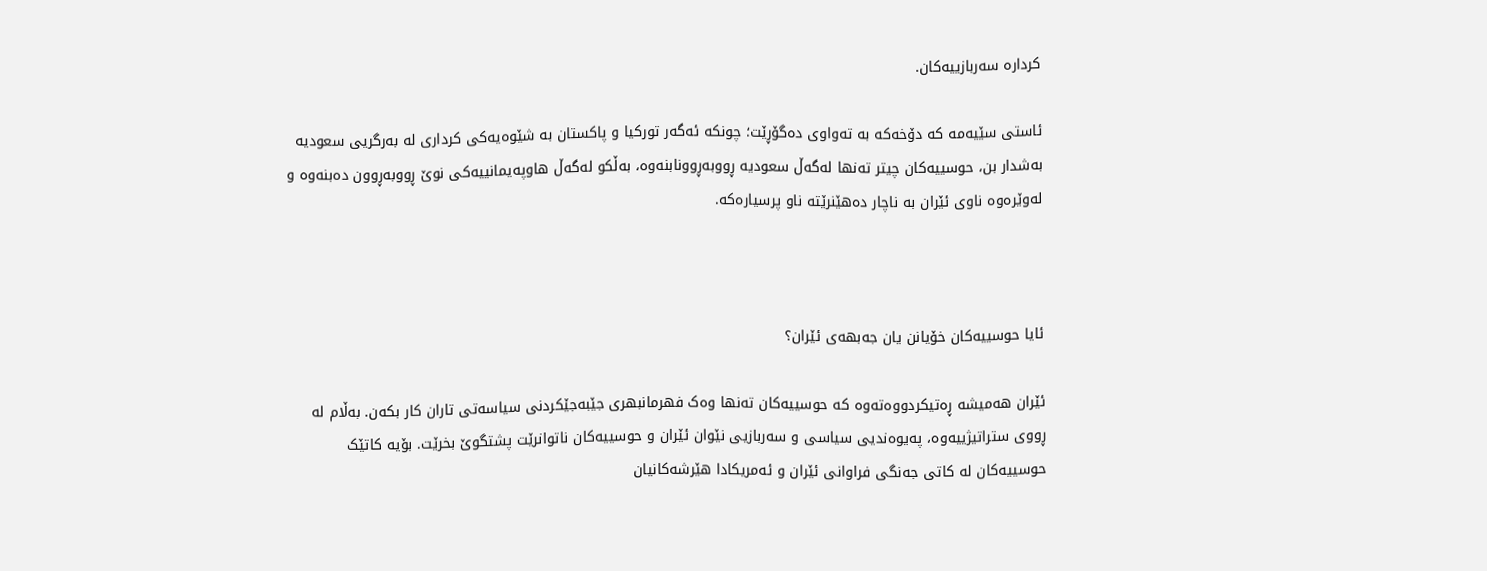کردارە سەربازییەکان.

ئاستی سێیەمە کە دۆخەکە بە تەواوی دەگۆڕێت؛ چونکە ئەگەر تورکیا و پاکستان بە شێوەیەکی کرداری لە بەرگریی سعودیە بەشدار بن، حوسییەکان چیتر تەنها لەگەڵ سعودیە ڕووبەڕوونابنەوە، بەڵکو لەگەڵ هاوپەیمانییەکی نوێ ڕووبەڕوون دەبنەوە و لەوێرەوە ناوی ئێران بە ناچار دەهێنرێتە ناو پرسیارەکە.



ئایا حوسییەکان خۆیانن یان جەبهەی ئێران؟

ئێران هەمیشە ڕەتیکردووەتەوە کە حوسییەکان تەنها وەک فهرمانبهری جێبەجێکردنی سیاسەتی تاران کار بکەن. بەڵام لە ڕووی ستراتیژییەوە، پەیوەندیی سیاسی و سەربازیی نێوان ئێران و حوسییەکان ناتوانرێت پشتگوێ بخرێت. بۆیە کاتێک حوسییەکان لە کاتی جەنگی فراوانی ئێران و ئەمریکادا هێرشەکانیان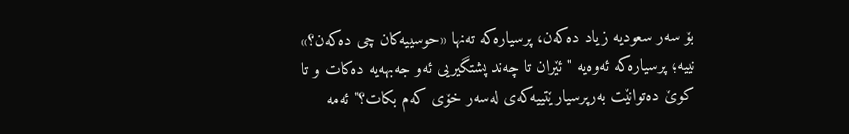بۆ سەر سعودیە زیاد دەکەن، پرسیارەکە تەنها «حوسییەکان چی دەکەن؟» نییە؛ پرسیارەکە ئەوەیە "ئێران تا چەند پشتگیریی ئەو جەبهەیە دەکات و تا کوێ دەتوانێت بەرپرسیارێتییەکەی لەسەر خۆی کەم بکات؟" ئەمە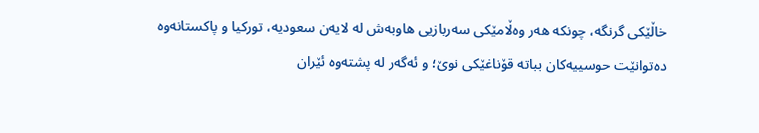خاڵێکی گرنگە، چونکە هەر وەڵامێکی سەربازیی هاوبەش لە لایەن سعودیە، تورکیا و پاکستانەوە دەتوانێت حوسییەکان بباتە قۆناغێکی نوێ؛ و ئەگەر لە پشتەوە ئێران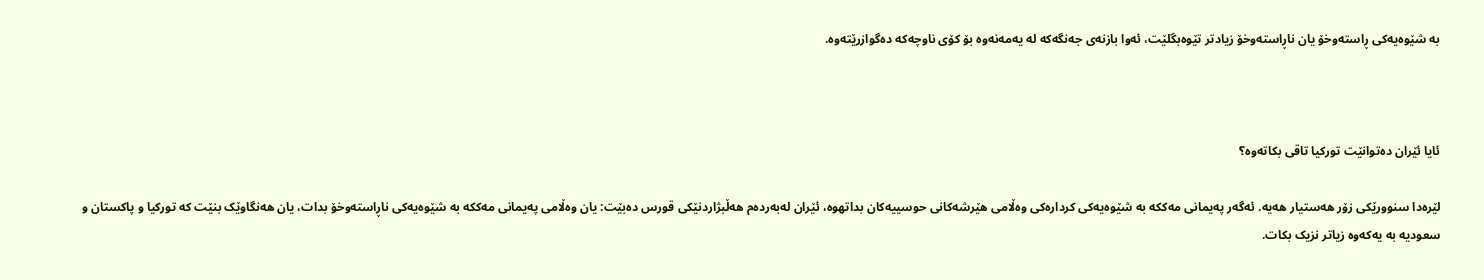بە شێوەیەکی ڕاستەوخۆ یان ناڕاستەوخۆ زیادتر تێوەبگلێت، ئەوا بازنەی جەنگەکە لە یەمەنەوە بۆ کۆی ناوچەکە دەگوازرێتەوە.



ئایا ئێران دەتوانێت تورکیا تاقی بکاتەوە؟

لێرەدا سنوورێکی زۆر هەستیار هەیە. ئەگەر پەیمانی مەککە بە شێوەیەکی کردارەکی وەڵامی هێرشەکانی حوسییەکان بداتهوه، ئێران لەبەردەم هەڵبژاردنێکی قورس دەبێت: یان وەڵامی پەیمانی مەککە بە شێوەیەکی ناڕاستەوخۆ بدات، یان هەنگاوێک بنێت کە تورکیا و پاکستان و سعودیە بە یەکەوە زیاتر نزیک بکات.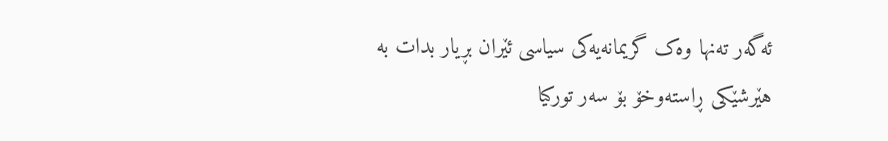ئەگەر تەنها وەک گریمانەیەکی سیاسی ئێران بڕیار بدات بە هێرشێکی ڕاستەوخۆ بۆ سەر تورکیا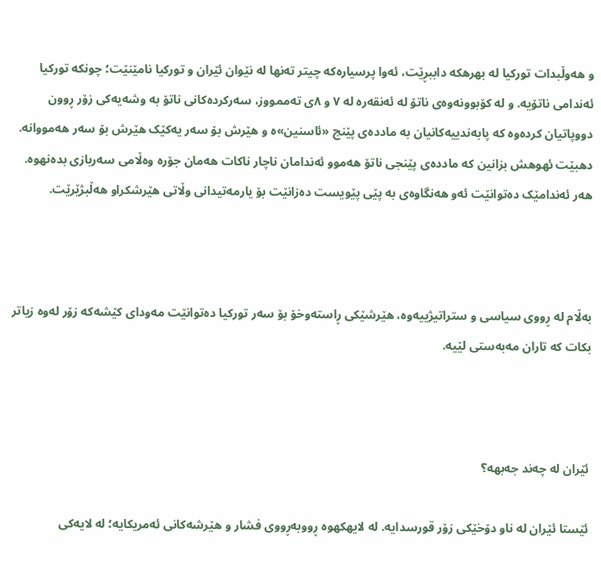و هەوڵبدات تورکیا لە بهرهكه داببڕێت، ئەوا پرسیارەکە چیتر تەنها لە نێوان ئێران و تورکیا نامێنێت؛ چونکە تورکیا ئەندامی ناتۆیە. و لە کۆبوونەوەی ناتۆ لە ئەنقەرە لە ٧ و ٨ی تەممووز، سەرکردەکانی ناتۆ بە وشەیەکی زۆر ڕوون دووپاتیان کردەوە کە پابەندییەکانیان بە ماددەی پێنج «ئاسنین»ە و هێرش بۆ سەر یەکێک هێرش بۆ سەر هەمووانە. دهبێت ئهوهش بزانین كه ماددەی پێنجی ناتۆ هەموو ئەندامان ناچار ناکات هەمان جۆرە وەڵامی سەربازی بدەنهوه. هەر ئەندامێک دەتوانێت ئەو هەنگاوەی بە پێی پێویست دەزانێت بۆ یارمەتیدانی وڵاتی هێرشکراو هەڵبژێرێت.



بەڵام لە ڕووی سیاسی و ستراتیژییەوە، هێرشێکی ڕاستەوخۆ بۆ سەر تورکیا دەتوانێت مەودای کێشەکە زۆر لەوە زیاتر بکات کە تاران مەبەستی لێیە.



ئێران لە چەند جەبهە؟

ئێستا ئێران لە ناو دۆخێکی زۆر قورسدایە. لە لایهكهوه ڕووبەڕووی فشار و هێرشەکانی ئەمریکایە؛ لە لایەکی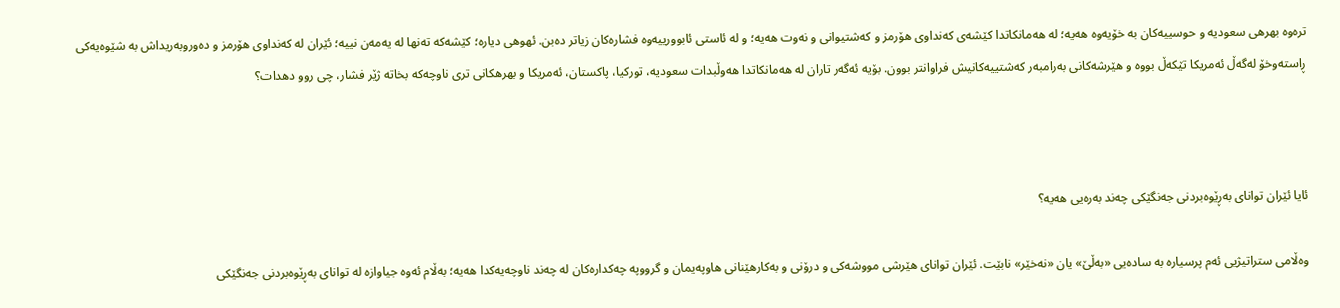ترەوە بهرهی سعودیە و حوسییەکان بە خۆیەوە هەیە؛ لە هەمانکاتدا کێشەی کەنداوی هۆرمز و کەشتیوانی و نەوت هەیە؛ و لە ئاستی ئابوورییەوە فشارەکان زیاتر دەبن. ئهوهی دیاره؛ کێشەکە تەنها لە یەمەن نییە؛ ئێران لە کەنداوی هۆرمز و دەوروبەریداش بە شێوەیەکی ڕاستەوخۆ لەگەڵ ئەمریکا تێکەڵ بووە و هێرشەکانی بەرامبەر کەشتییەکانیش فراوانتر بوون. بۆیە ئەگەر تاران لە هەمانکاتدا هەوڵبدات سعودیە، تورکیا، پاکستان، ئەمریکا و بهرهكانی تری ناوچەکە بخاتە ژێر فشار، چی روو دهدات؟



ئایا ئێران توانای بەڕێوەبردنی جەنگێکی چەند بەرەیی هەیە؟

وەڵامی ستراتیژیی ئەم پرسیارە بە سادەیی «بەڵێ» یان «نەخێر» نابێت. ئێران توانای هێرشی مووشەکی و درۆنی و بەکارهێنانی هاوپەیمان و گرووپە چەکدارەکان لە چەند ناوچەیەکدا هەیە؛ بەڵام ئەوە جیاوازە لە توانای بەڕێوەبردنی جەنگێکی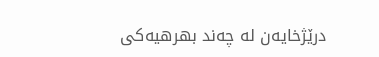درێژخایەن لە چەند بهرهیەکی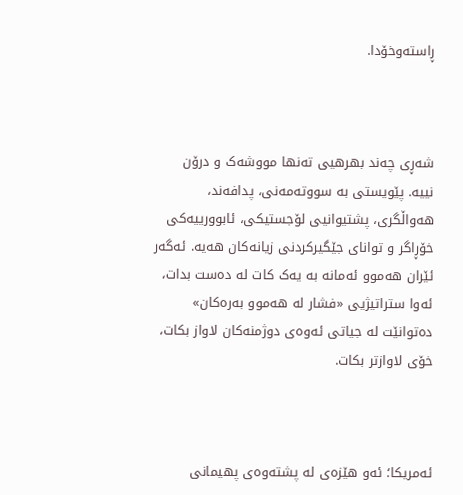ڕاستەوخۆدا.



شەڕی چەند بهرهیی تەنها مووشەک و درۆن نییە. پێویستی بە سووتەمەنی، پدافەند، هەواڵگری، پشتیوانیی لۆجستیکی، ئابوورییەکی خۆڕاگر و توانای جێگیرکردنی زیانەکان هەیە. ئەگەر ئێران هەموو ئەمانە بە یەک کات لە دەست بدات، ئەوا ستراتیژیی «فشار لە هەموو بەرەكان» دەتوانێت لە جیاتی ئەوەی دوژمنەکان لاواز بکات، خۆی لاوازتر بکات.



ئەمریکا؛ ئەو هێزەی لە پشتەوەی پهیمانی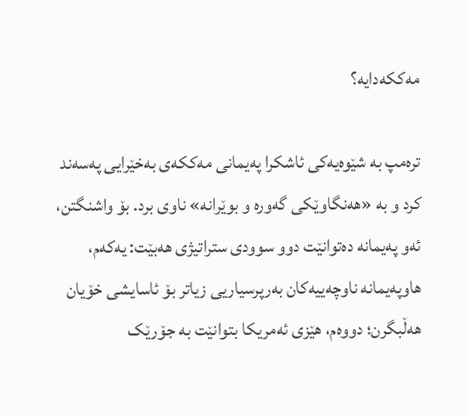مەککەدایە؟

ترەمپ بە شێوەیەکی ئاشکرا پەیمانی مەککەی بەخێرایی پەسەند کرد و بە «هەنگاوێکی گەورە و بوێرانە» ناوی برد. بۆ واشنگتن، ئەو پەیمانە دەتوانێت دوو سوودی ستراتیژی هەبێت: یەکەم، هاوپەیمانە ناوچەییەکان بەرپرسیاریی زیاتر بۆ ئاسایشی خۆیان هەڵبگرن؛ دووەم، هێزی ئەمریکا بتوانێت بە جۆرێک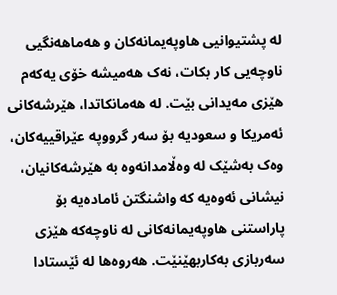لە پشتیوانیی هاوپەیمانەکان و هەماهەنگیی ناوچەیی کار بکات، نەک هەمیشە خۆی یەکەم هێزی مەیدانی بێت. لە هەمانکاتدا، هێرشەکانی ئەمریکا و سعودیە بۆ سەر گرووپە عێراقییەکان، وەک بەشێک لە وەڵامدانەوە بە هێرشەکانیان، نیشانی ئەوەیە کە واشنگتن ئامادەیە بۆ پاراستنی هاوپەیمانەکانی لە ناوچەکە هێزی سەربازی بەکاربهێنێت. هەروەها لە ئێستادا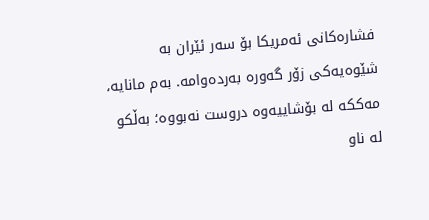فشارەکانی ئەمریکا بۆ سەر ئێران بە شێوەیەکی زۆر گەورە بەردەوامە. بەم مانایە، مەککە لە بۆشاییەوە دروست نەبووە؛ بەڵکو لە ناو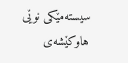سیستەمێکی نوێی هاوکێشەی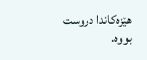هێزەکاندا دروست بووە.